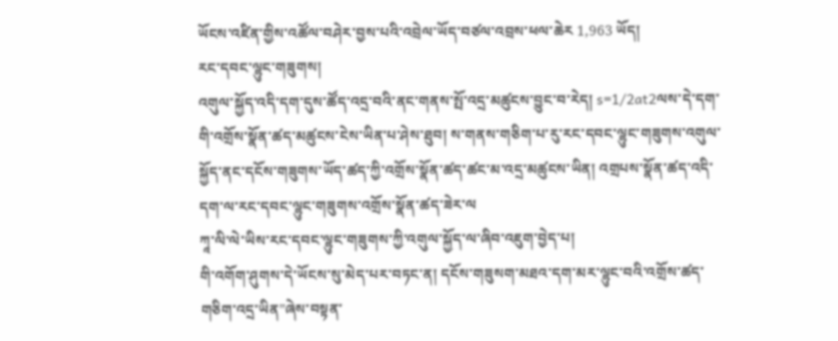ཡོངས་འཛིན་གྱིས་འཚོལ་བཤེར་བྱས་པའི་འབྲེལ་ཡོད་བཙལ་འབྲས་ཕལ་ཆེར 1,963 ཡོད།
རང་དབང་ལྷུང་གཟུགས།
འགུལ་སྐྱོད་འདི་དག་དུས་ཚོད་འདྲ་བའི་ནང་གནས་སྤོ་འདྲ་མཚུངས་བྱུང་བ་རེད། s=1/2at2ལས་དེ་དག་གི་འགྲོས་སྣོན་ཚད་མཚུངས་ངེས་ཡིན་པ་ཤེས་ཐུབ། ས་གནས་གཅིག་པ་རུ་རང་དབང་ལྷུང་གཟུགས་འགུལ་སྐྱོད་ནང་དངོས་གཟུགས་ཡོད་ཚད་ཀྱི་འགྲོས་སྣོན་ཚད་ཚང་མ་འདྲ་མཚུངས་ཡིན། འགྲཔས་སྣོན་ཚད་འདི་དག་ལ་རང་དབང་ལྷུང་གཟུགས་འགྲོས་སྣོན་ཚད་ཟེར་ལ
ཀཱ་ལི་ལེ་ཡིས་རང་དབང་ལྷུང་གཟུགས་ཀྱི་འགུལ་སྐྱོད་ལ་ཞིབ་འཇུག་བྱེད་པ།
གི་འགོག་ཤུགས་དེ་ཡོངས་སུ་མེད་པར་བཏང་ན། དངོས་གཟུསག་མཐའ་དག་མར་ལྷུང་བའི་འགྲོས་ཚད་གཅིག་འདྲ་ཡིན”ཞེས་བསྟན་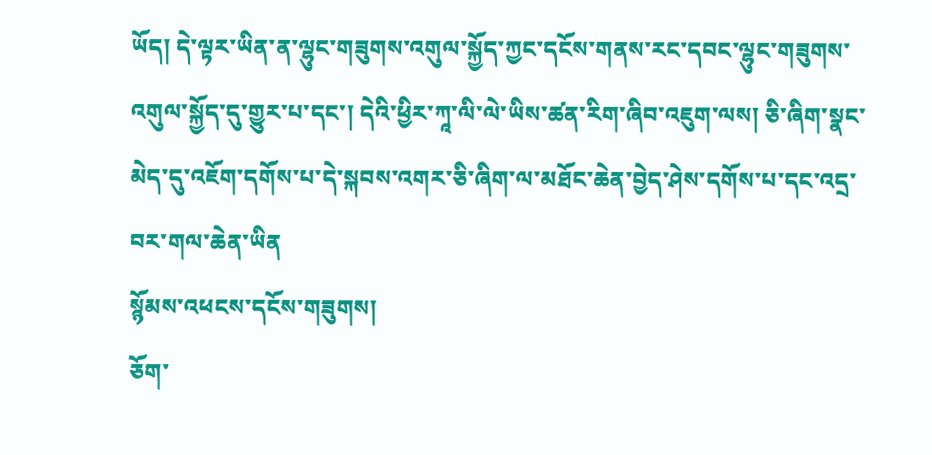ཡོད། དེ་ལྟར་ཡིན་ན་ལྷུང་གཟུགས་འགུལ་སྐྱོད་ཀྱང་དངོས་གནས་རང་དབང་ལྷུང་གཟུགས་འགུལ་སྐྱོད་དུ་གྱུར་པ་དང་། དེའི་ཕྱིར་ཀཱ་ལི་ལེ་ཡིས་ཚན་རིག་ཞིབ་འཇུག་ལས། ཅི་ཞིག་སྣང་མེད་དུ་འཇོག་དགོས་པ་དེ་སྐབས་འགར་ཅི་ཞིག་ལ་མཐོང་ཆེན་བྱེད་ཤེས་དགོས་པ་དང་འདྲ་བར་གལ་ཆེན་ཡིན
སྙོམས་འཕངས་དངོས་གཟུགས།
ཅོག་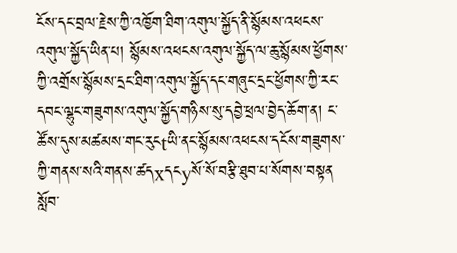ངོས་དང་བྲལ་རྗེས་ཀྱི་འཁྱོག་ཐིག་འགུལ་སྐྱོད་ནི་སྙོམས་འཕངས་འགུལ་སྐྱོད་ཡིན་པ། སྙོམས་འཕངས་འགུལ་སྐྱོད་ལ་ཆུ་སྙོམས་ཕྱོགས་ཀྱི་འགྲོས་སྙོམས་དྲང་ཐིག་འགུལ་སྐྱོད་དང་གཞུང་དྲང་ཕྱོགས་ཀྱི་རང་དབང་ལྷུང་གཟུགས་འགུལ་སྐྱོད་གཉིས་སུ་དབྱེ་ཕྲལ་བྱེད་ཆོག་ན། ང་ཚོས་དུས་མཚམས་གང་རུངtཡི་ནང་སྙོམས་འཕངས་དངོས་གཟུགས་ཀྱི་གནས་སའི་གནས་ཚདxདངyསོ་སོ་བརྩི་ཐུབ་པ་སོགས་བསྟན
སློབ་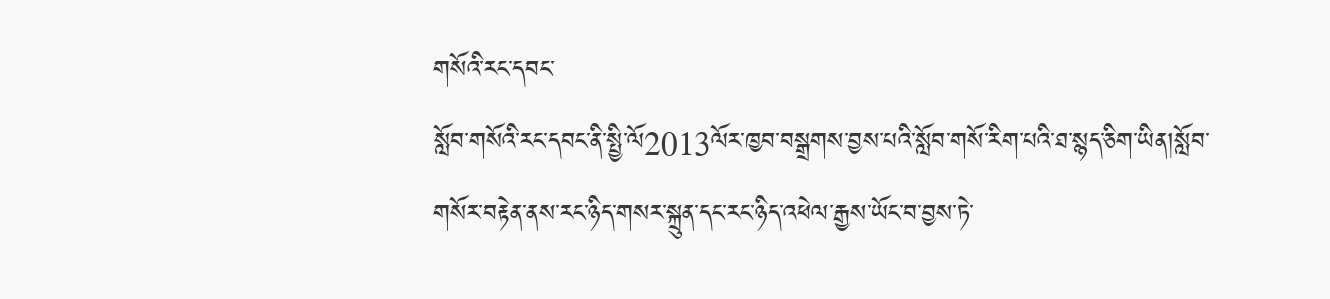གསོའི་རང་དབང་
སློབ་གསོའི་རང་དབང་ནི་སྤྱི་ལོ2013ལོར་ཁྱབ་བསྒྲགས་བྱས་པའི་སློབ་གསོ་རིག་པའི་ཐ་སྙད་ཅིག་ཡིན།སློབ་གསོར་བརྟེན་ནས་རང་ཉིད་གསར་སྐྲུན་དང་རང་ཉིད་འཕེལ་རྒྱས་ཡོང་བ་བྱས་ཏེ་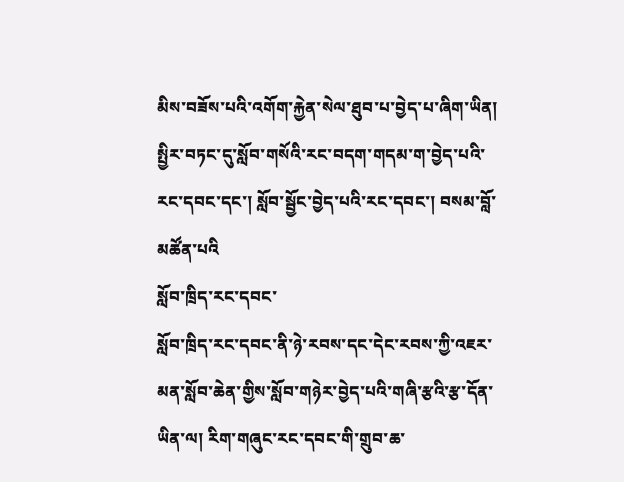མིས་བཟོས་པའི་འགོག་རྐྱེན་སེལ་ཐུབ་པ་བྱེད་པ་ཞིག་ཡིན། སྤྱིར་བཏང་དུ་སློབ་གསོའི་རང་བདག་གདམ་ག་བྱེད་པའི་རང་དབང་དང་། སློབ་སྦྱོང་བྱེད་པའི་རང་དབང་། བསམ་བློ་མཚོན་པའི
སློབ་ཁྲིད་རང་དབང་
སློབ་ཁྲིད་རང་དབང་ནི་ཉེ་རབས་དང་དེང་རབས་ཀྱི་འཇར་མན་སློབ་ཆེན་གྱིས་སློབ་གཉེར་བྱེད་པའི་གཞི་རྩའི་རྩ་དོན་ཡིན་ལ། རིག་གཞུང་རང་དབང་གི་གྲུབ་ཆ་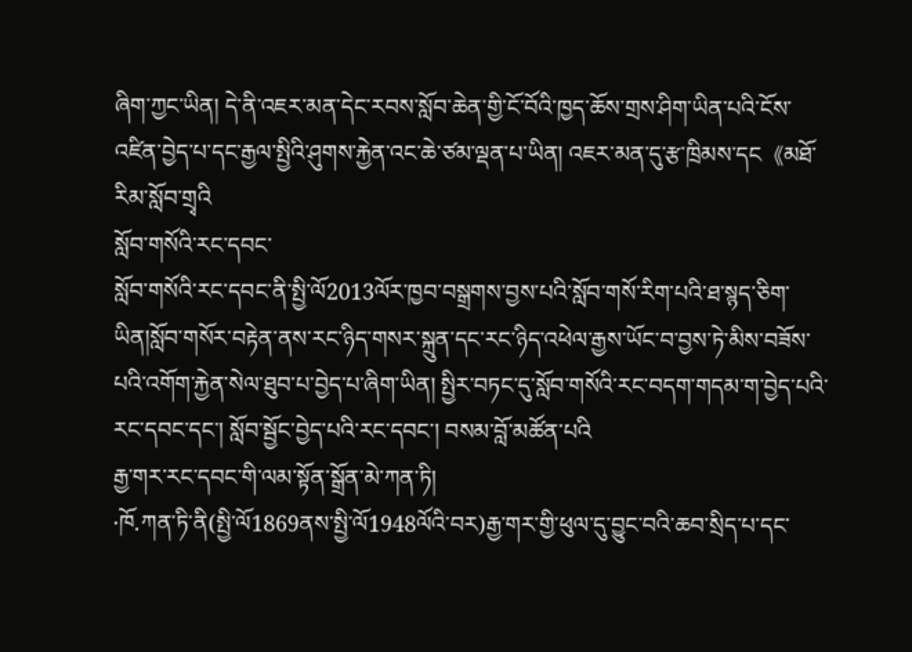ཞིག་ཀྱང་ཡིན། དེ་ནི་འཇར་མན་དེང་རབས་སློབ་ཆེན་གྱི་ངོ་བོའི་ཁྱད་ཆོས་གྲས་ཤིག་ཡིན་པའི་ངོས་འཛིན་བྱེད་པ་དང་རྒྱལ་སྤྱིའི་ཤུགས་རྐྱེན་འང་ཆེ་ཙམ་ལྡན་པ་ཡིན། འཇར་མན་དུ་རྩ་ཁྲིམས་དང《མཐོ་རིམ་སློབ་གྲྭའི
སློབ་གསོའི་རང་དབང་
སློབ་གསོའི་རང་དབང་ནི་སྤྱི་ལོ2013ལོར་ཁྱབ་བསྒྲགས་བྱས་པའི་སློབ་གསོ་རིག་པའི་ཐ་སྙད་ཅིག་ཡིན།སློབ་གསོར་བརྟེན་ནས་རང་ཉིད་གསར་སྐྲུན་དང་རང་ཉིད་འཕེལ་རྒྱས་ཡོང་བ་བྱས་ཏེ་མིས་བཟོས་པའི་འགོག་རྐྱེན་སེལ་ཐུབ་པ་བྱེད་པ་ཞིག་ཡིན། སྤྱིར་བཏང་དུ་སློབ་གསོའི་རང་བདག་གདམ་ག་བྱེད་པའི་རང་དབང་དང་། སློབ་སྦྱོང་བྱེད་པའི་རང་དབང་། བསམ་བློ་མཚོན་པའི
རྒྱ་གར་རང་དབང་གི་ལམ་སྟོན་སྒྲོན་མེ་ཀན་ཏི།
·ཁོ.ཀན་ཏི་ནི(སྤྱི་ལོ1869ནས་སྤྱི་ལོ1948ལོའི་བར)རྒྱ་གར་གྱི་ཕུལ་དུ་བྱུང་བའི་ཆབ་སྲིད་པ་དང་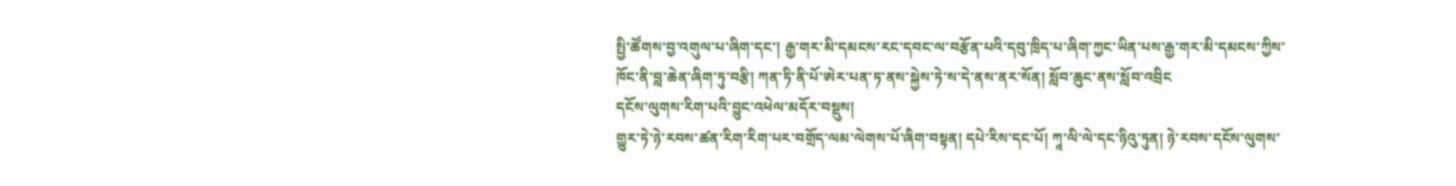སྤྱི་ཚོགས་བྱ་འགུལ་པ་ཞིག་དང་། རྒྱ་གར་མི་དམངས་རང་དབང་ལ་བརྩོན་པའི་དབུ་ཁྲིད་པ་ཞིག་ཀྱང་ཡིན་པས་རྒྱ་གར་མི་དམངས་ཀྱིས་ཁོང་ནི་བླ་ཆེན་ཞིག་ཏུ་བརྩི། ཀན་ཏི་ནི་པོ་ཨེར་པན་ཏ་ནས་སྐྱེས་ཏེ་ས་དེ་ནས་ནར་སོན། སློབ་ཆུང་ནས་སློབ་འབྲིང
དངོས་ལུགས་རིག་པའི་བྱུང་འཕེལ་མདོར་བསྡུས།
གྱུར་ཏེ་ཉེ་རབས་ཚན་རིག་རིག་པར་བགྲོད་ལམ་ལེགས་པོ་ཞིག་བསྟན། དཔེ་རིས་དང་པོ། ཀཱ་ལི་ལེ་དང་ཉིའུ་ཏུན། ཉེ་རབས་དངོས་ལུགས་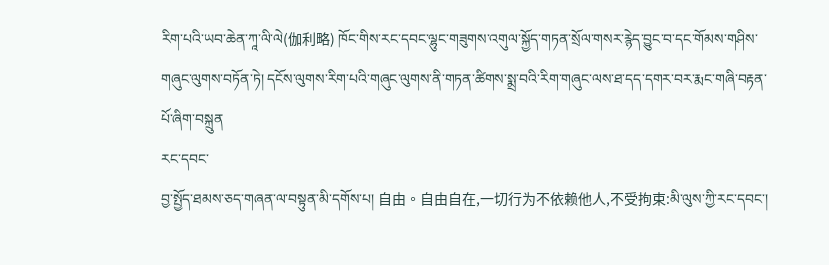རིག་པའི་ཡབ་ཆེན་ཀཱ་ལི་ལེ(伽利略) ཁོང་གིས་རང་དབང་ལྷུང་གཟུགས་འགུལ་སྐྱོད་གཏན་སྲོལ་གསར་རྙེད་བྱུང་བ་དང་གོམས་གཤིས་གཞུང་ལུགས་བཏོན་ཏེ། དངོས་ལུགས་རིག་པའི་གཞུང་ལུགས་ནི་གཏན་ཚིགས་སྨྲ་བའི་རིག་གཞུང་ལས་ཐ་དད་དགར་བར་རྨང་གཞི་བརྟན་པོ་ཞིག་བསྐྲུན
རང་དབང་
བྱ་སྤྱོད་ཐམས་ཅད་གཞན་ལ་བསྟུན་མི་དགོས་པ། 自由。自由自在,一切行为不依赖他人,不受拘束:མི་ལུས་ཀྱི་རང་དབང་།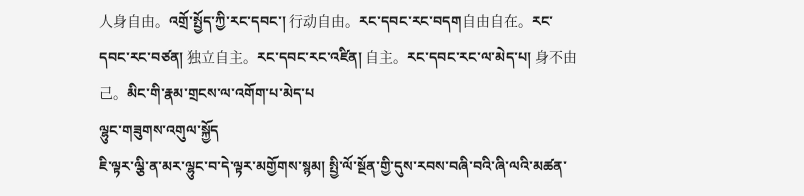人身自由。འགྲོ་སྤྱོད་ཀྱི་རང་དབང་། 行动自由。རང་དབང་རང་བདག自由自在。རང་དབང་རང་བཙན། 独立自主。རང་དབང་རང་འཛིན། 自主。རང་དབང་རང་ལ་མེད་པ། 身不由己。མིང་གི་རྣམ་གྲངས་ལ་འགོག་པ་མེད་པ
ལྷུང་གཟུགས་འགུལ་སྐྱོད
ཇི་ལྟར་ལྕི་ན་མར་ལྷུང་བ་དེ་ལྟར་མགྱོགས་སྙམ། སྤྱི་ལོ་སྔོན་གྱི་དུས་རབས་བཞི་བའི་ཞི་ལའི་མཚན་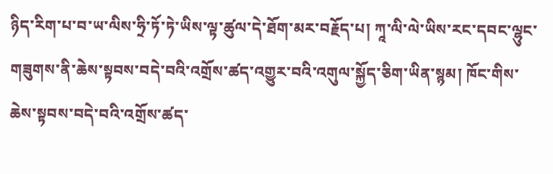ཉིད་རིག་པ་བ་ཡ་ལིས་ཧྲི་ཏོ་ཏེ་ཡིས་ལྟ་ཚུལ་དེ་ཐོག་མར་བརྗོད་པ། ཀཱ་ལི་ལེ་ཡིས་རང་དབང་ལྷུང་གཟུགས་ནི་ཆེས་སྟབས་བདེ་བའི་འགྲོས་ཚད་འགྱུར་བའི་འགུལ་སྐྱོད་ཅིག་ཡིན་སྙམ། ཁོང་གིས་ཆེས་སྟབས་བདེ་བའི་འགྲོས་ཚད་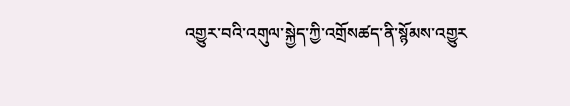འགྱུར་བའི་འགུལ་སྐྱེད་ཀྱི་འགྲོསཚད་ནི་སྙོམས་འགྱུར